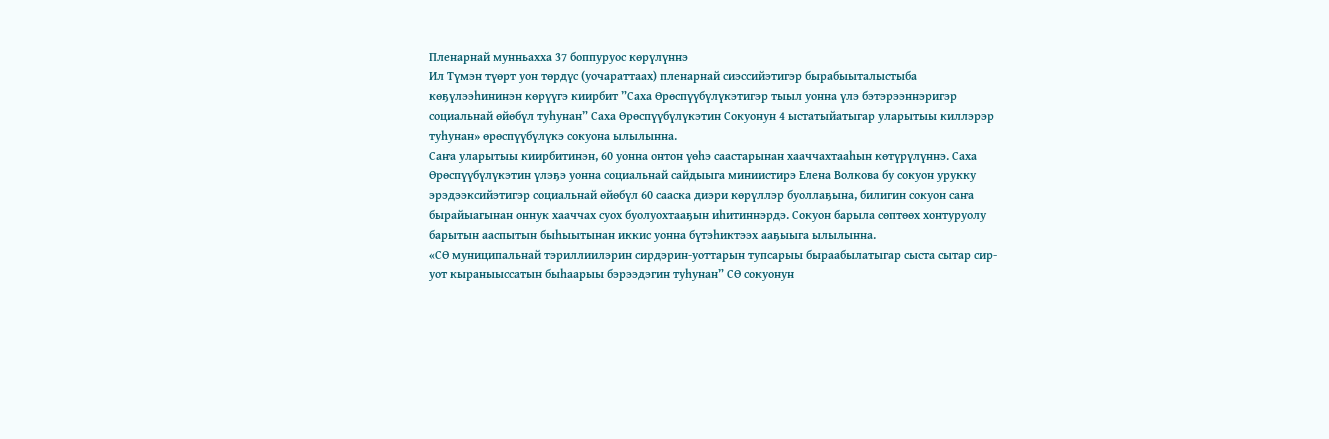Пленарнай мунньахха 37 боппуруос көрүлүннэ
Ил Түмэн түөрт уон төрдүс (уочараттаах) пленарнай сиэссийэтигэр бырабыыталыстыба көҕүлээһининэн көрүүгэ киирбит ”Саха Өрөспүүбүлүкэтигэр тыыл уонна үлэ бэтэрээннэригэр социальнай өйөбүл туһунан” Саха Өрөспүүбүлүкэтин Сокуонун 4 ыстатыйатыгар уларытыы киллэрэр туһунан» өрөспүүбүлүкэ сокуона ылылынна.
Саҥа уларытыы киирбитинэн, 60 уонна онтон үөһэ саастарынан хааччахтааһын көтүрүлүннэ. Саха Өрөспүүбүлүкэтин үлэҕэ уонна социальнай сайдыыга миниистирэ Елена Волкова бу сокуон урукку эрэдээксийэтигэр социальнай өйөбүл 60 сааска диэри көрүллэр буоллаҕына, билигин сокуон саҥа бырайыагынан оннук хааччах суох буолуохтааҕын иһитиннэрдэ. Сокуон барыла сөптөөх хонтуруолу барытын ааспытын быһыытынан иккис уонна бүтэһиктээх ааҕыыга ылылынна.
«СӨ муниципальнай тэриллиилэрин сирдэрин-уоттарын тупсарыы быраабылатыгар сыста сытар сир-уот кыраныыссатын быһаарыы бэрээдэгин туһунан” СӨ сокуонун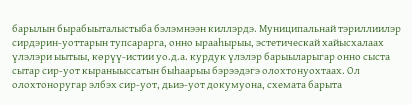барылын бырабыыталыстыба бэлэмнээн киллэрдэ. Муниципальнай тэриллиилэр сирдэрин-уоттарын тупсарарга, онно ырааһырыы, эстетическай хайысхалаах үлэлэри ыытыы, көрүү-истии уо.д.а. курдук үлэлэр барыыларыгар онно сыста сытар сир-уот кыраныыссатын быһаарыы бэрээдэгэ олохтонуохтаах. Ол олохтоноругар элбэх сир-уот, дьиэ-уот докумуона, схемата барыта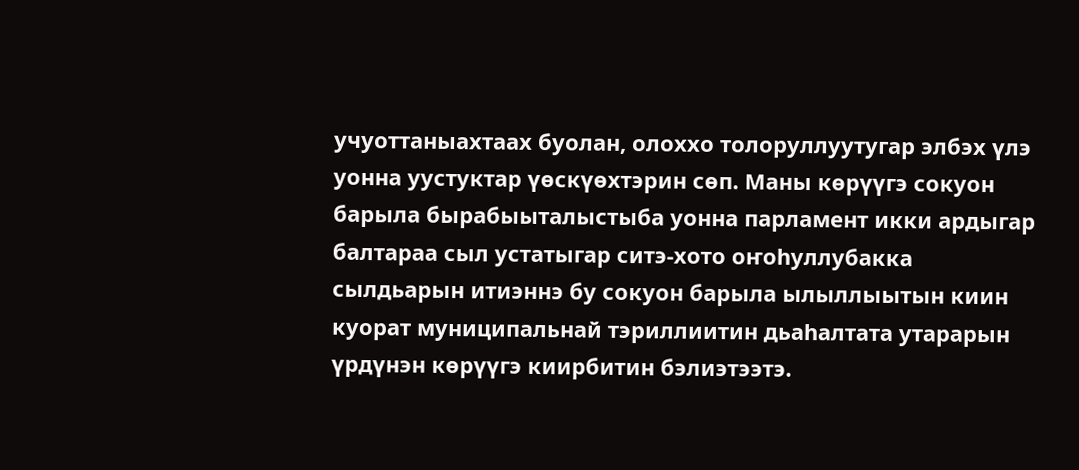учуоттаныахтаах буолан, олоххо толоруллуутугар элбэх үлэ уонна уустуктар үөскүөхтэрин сөп. Маны көрүүгэ сокуон барыла бырабыыталыстыба уонна парламент икки ардыгар балтараа сыл устатыгар ситэ-хото оҥоһуллубакка сылдьарын итиэннэ бу сокуон барыла ылыллыытын киин куорат муниципальнай тэриллиитин дьаһалтата утарарын үрдүнэн көрүүгэ киирбитин бэлиэтээтэ.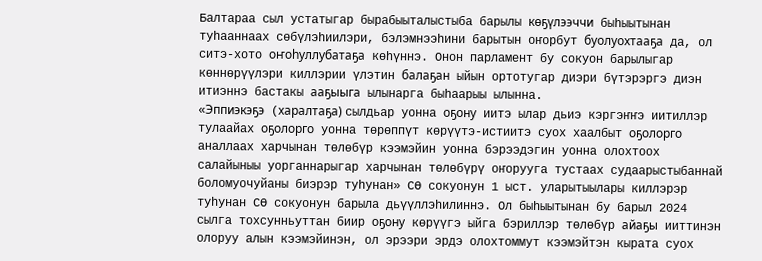Балтараа сыл устатыгар бырабыыталыстыба барылы көҕүлээччи быһыытынан туһааннаах сөбүлэһиилэри, бэлэмнээһини барытын оҥорбут буолуохтааҕа да, ол ситэ-хото оҥоһуллубатаҕа көһүннэ. Онон парламент бу сокуон барылыгар көннөрүүлэри киллэрии үлэтин балаҕан ыйын ортотугар диэри бүтэрэргэ диэн итиэннэ бастакы ааҕыыга ылынарга быһаарыы ылынна.
«Эппиэкэҕэ (харалтаҕа) сылдьар уонна оҕону иитэ ылар дьиэ кэргэҥҥэ иитиллэр тулаайах оҕолорго уонна төрөппүт көрүүтэ-истиитэ суох хаалбыт оҕолорго аналлаах харчынан төлөбүр кээмэйин уонна бэрээдэгин уонна олохтоох салайыныы уорганнарыгар харчынан төлөбүрү оҥорууга тустаах судаарыстыбаннай боломуочуйаны биэрэр туһунан» СӨ сокуонун 1 ыст. уларытыылары киллэрэр туһунан СӨ сокуонун барыла дьүүллэһилиннэ. Ол быһыытынан бу барыл 2024 сылга тохсунньуттан биир оҕону көрүүгэ ыйга бэриллэр төлөбүр айаҕы ииттинэн олоруу алын кээмэйинэн, ол эрээри эрдэ олохтоммут кээмэйтэн кырата суох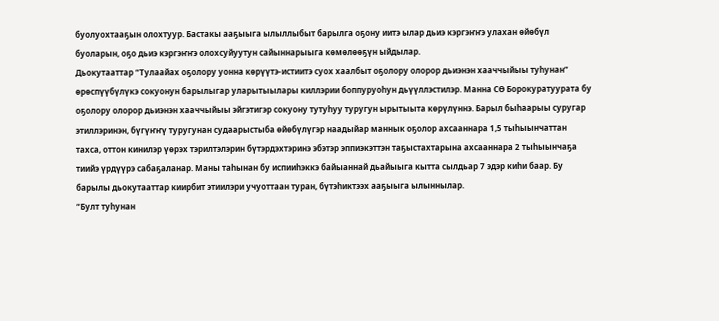буолуохтааҕын олохтуур. Бастакы ааҕыыга ылыллыбыт барылга оҕону иитэ ылар дьиэ кэргэҥҥэ улахан өйөбүл буоларын, оҕо дьиэ кэргэҥҥэ олохсуйуутун сайыннарыыга көмөлөөҕүн ыйдылар.
Дьокутааттар “Тулаайах оҕолору уонна көрүүтэ-истиитэ суох хаалбыт оҕолору олорор дьиэнэн хааччыйыы туһунан” өрөспүүбүлүкэ сокуонун барылыгар уларытыылары киллэрии боппуруоһун дьүүллэстилэр. Манна СӨ Борокуратуурата бу оҕолору олорор дьиэнэн хааччыйыы эйгэтигэр сокуону тутуһуу туругун ырытыыта көрүлүннэ. Барыл быһаарыы суругар этиллэринэн, бүгүҥҥү туругунан судаарыстыба өйөбүлүгэр наадыйар маннык оҕолор ахсааннара 1,5 тыһыынчаттан тахса, оттон кинилэр үөрэх тэрилтэлэрин бүтэрдэхтэринэ эбэтэр эппиэкэттэн таҕыстахтарына ахсааннара 2 тыһыынчаҕа тиийэ үрдүүрэ сабаҕаланар. Маны таһынан бу испииһэккэ байыаннай дьайыыга кытта сылдьар 7 эдэр киһи баар. Бу барылы дьокутааттар киирбит этиилэри учуоттаан туран, бүтэһиктээх ааҕыыга ылыннылар.
“Булт туһунан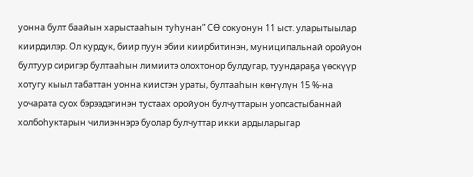уонна булт баайын харыстааһын туһунан” СӨ сокуонун 11 ыст. уларытыылар киирдилэр. Ол курдук, биир пуун эбии киирбитинэн, муниципальнай оройуон бултуур сиригэр бултааһын лимиитэ олохтонор булдугар, туундараҕа үөскүүр хотугу кыыл табаттан уонна киистэн ураты, бултааһын көҥүлүн 15 %-на уочарата суох бэрээдэгинэн тустаах оройуон булчуттарын уопсастыбаннай холбоһуктарын чилиэннэрэ буолар булчуттар икки ардыларыгар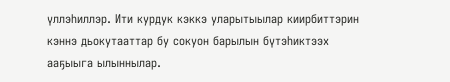үллэһиллэр. Ити курдук кэккэ уларытыылар киирбиттэрин кэннэ дьокутааттар бу сокуон барылын бүтэһиктээх ааҕыыга ылыннылар.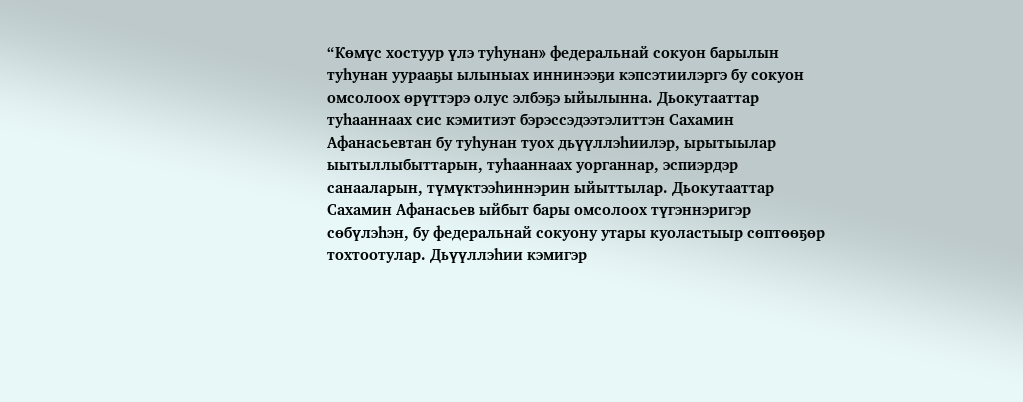“Көмүс хостуур үлэ туһунан» федеральнай сокуон барылын туһунан уурааҕы ылыныах иннинээҕи кэпсэтиилэргэ бу сокуон омсолоох өрүттэрэ олус элбэҕэ ыйылынна. Дьокутааттар туһааннаах сис кэмитиэт бэрэссэдээтэлиттэн Сахамин Афанасьевтан бу туһунан туох дьүүллэһиилэр, ырытыылар ыытыллыбыттарын, туһааннаах уорганнар, эспиэрдэр санааларын, түмүктээһиннэрин ыйыттылар. Дьокутааттар Сахамин Афанасьев ыйбыт бары омсолоох түгэннэригэр сөбүлэһэн, бу федеральнай сокуону утары куоластыыр сөптөөҕөр тохтоотулар. Дьүүллэһии кэмигэр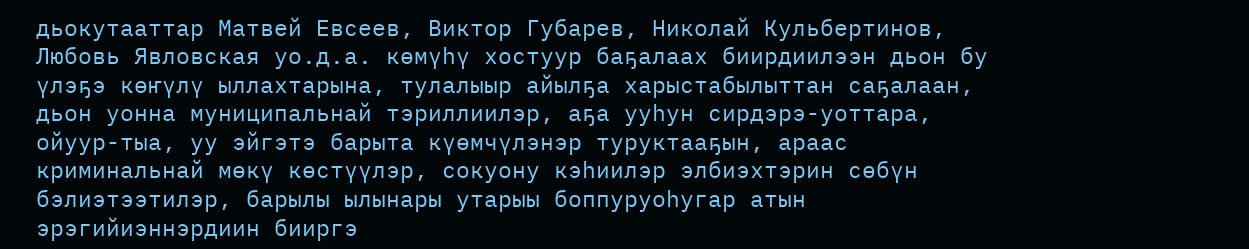дьокутааттар Матвей Евсеев, Виктор Губарев, Николай Кульбертинов, Любовь Явловская уо.д.а. көмүһү хостуур баҕалаах биирдиилээн дьон бу үлэҕэ көҥүлү ыллахтарына, тулалыыр айылҕа харыстабылыттан саҕалаан, дьон уонна муниципальнай тэриллиилэр, аҕа ууһун сирдэрэ-уоттара, ойуур-тыа, уу эйгэтэ барыта күөмчүлэнэр туруктааҕын, араас криминальнай мөкү көстүүлэр, сокуону кэһиилэр элбиэхтэрин сөбүн бэлиэтээтилэр, барылы ылынары утарыы боппуруоһугар атын эрэгийиэннэрдиин бииргэ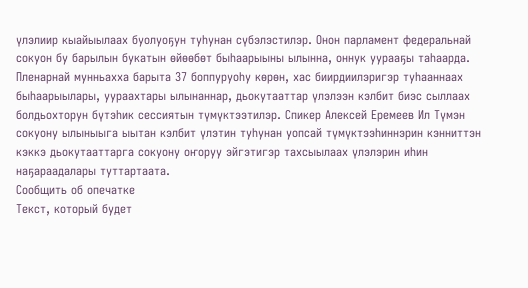үлэлиир кыайыылаах буолуоҕун туһунан сүбэлэстилэр. Онон парламент федеральнай сокуон бу барылын букатын өйөөбөт быһаарыыны ылынна, оннук уурааҕы таһаарда.
Пленарнай мунньахха барыта 37 боппуруоһу көрөн, хас биирдиилэригэр туһааннаах быһаарыылары, уураахтары ылынаннар, дьокутааттар үлэлээн кэлбит биэс сыллаах болдьохторун бүтэһик сессиятын түмүктээтилэр. Спикер Алексей Еремеев Ил Түмэн сокуону ылыныыга ыытан кэлбит үлэтин туһунан уопсай түмүктээһиннэрин кэнниттэн кэккэ дьокутааттарга сокуону оҥоруу эйгэтигэр тахсыылаах үлэлэрин иһин наҕараадалары туттартаата.
Сообщить об опечатке
Текст, который будет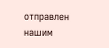отправлен нашим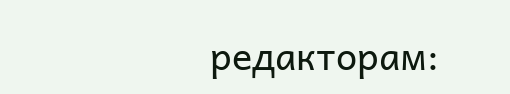редакторам: